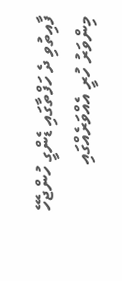ފާއިތުވި ދެ ހަފްތާގައި ޑެންގީ ހުންޖެހޭ މިންވަރު ހުރީ އެއްވަރެއްގައި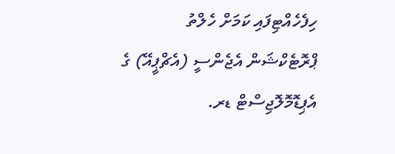ހިފެހެއްޓިފައި ކަމަށް ހެލްތު ޕްރޮޓެކްޝަން އެޖެންސީ (އެޗްޕީއޭ) ގެ އެޕިޑޮމޮލޮޖިސްޓް ޑރ.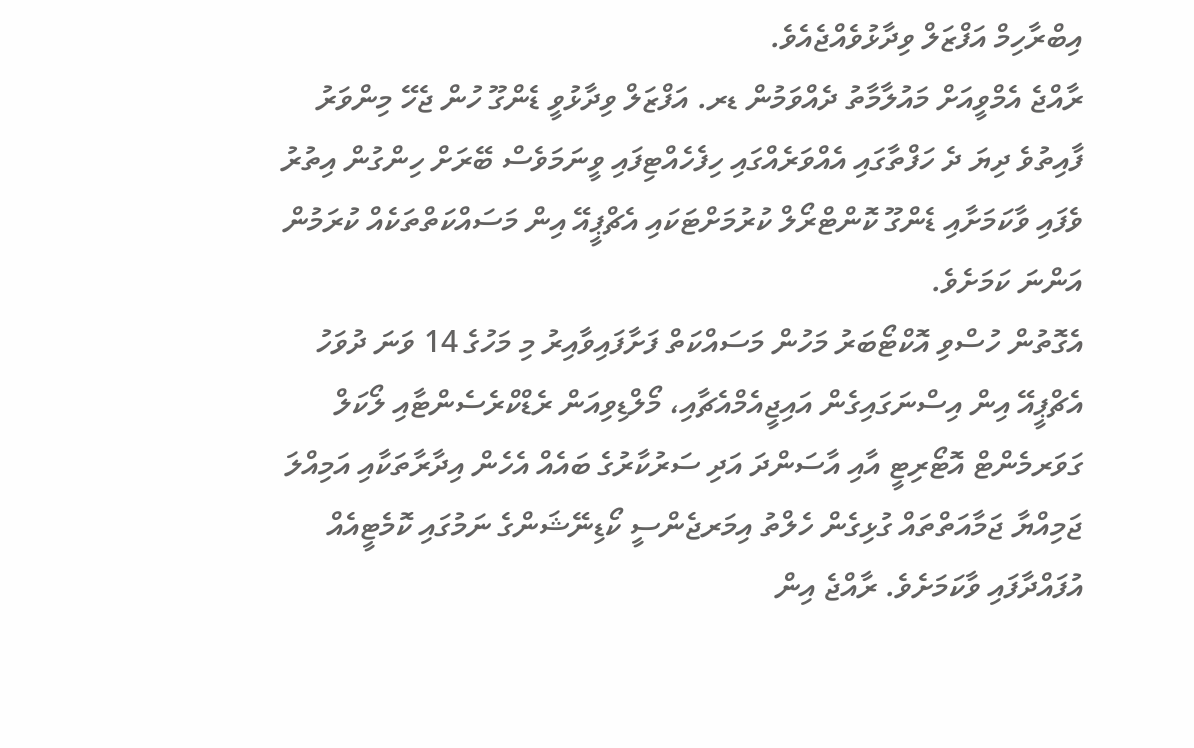އިބްރާހިމް އަފްޒަލް ވިދާޅުވެއްޖެއެވެ.
ރާއްޖެ އެމްވީއަށް މައުލާމާތު ދެއްވަމުން ޑރ. އަފްޒަލް ވިދާޅުވީ ޑެންގޫ ހުން ޖެހޭ މިންވަރު ފާއިތުވެ ދިޔަ ދެ ހަފްތާގައި އެއްވަރެއްގައި ހިފެހެއްޓިފައި ވީނަމަވެސް ބޭރަށް ހިންގުން އިތުރު ވެފައި ވާކަމަށާއި ޑެންގޫ ކޮންޓްރޯލް ކުރުމަށްޓަކައި އެޗްޕީއޭ އިން މަސައްކަތްތަކެއް ކުރަމުން އަންނަ ކަމަށެވެ.
އެގޮތުން ހުސްވި އޮކްޓޯބަރު މަހުން މަސައްކަތް ފަށާފައިވާއިރު މި މަހުގެ 14 ވަނަ ދުވަހު އެޗްޕީއޭ އިން އިސްނަގައިގެން އައިޖީއެމްއެޗާއި، މޯލްޑިވިއަން ރެޑްކްރެސެންޓާއި ލޯކަލް ގަވަރމެންޓް އޮޓޯރިޓީ އާއި އާސަންދަ އަދި ސަރުކާރުގެ ބައެއް އެހެން އިދާރާތަކާއި އަމިއްލަ ޖަމިއްޔާ ޖަމާއަތްތައް ގުޅިގެން ހެލްތު އިމަރޖެންސީ ކޯޑިނޭޝަންގެ ނަމުގައި ކޮމެޓީއެއް އުފައްދާފައި ވާކަމަށެވެ. ރާއްޖެ އިން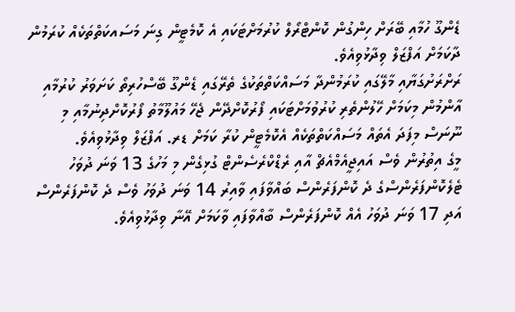ޑެންގޫ ހުމާއި ބޭރަށް ހިންގުން ކޮންޓްރޯލް ކުރުމަށްޓަކައި އެ ކޮމެޓީން ގިނަ މަސައކަތްތަކެއް ކުރަމުން ދާކަމަށް އަފްޒަލް ވިދާޅުވިއެވެ.
ރަށްރަށުގަޔާއި މާލޭގައި ކުރަމުންދާ މަސައްކަތްތަކުގެ ތެރޭގައި ޑެންގޫ ބޭސްހުރިތޯ ކަށަވަރު ކުރުމާއި އާންމުން މިކަމަށް ހޭލުންތެރި ކުރުވުމަށްޓަކައި ފޯރުކޮށްދޭން ޖެހޭ މައުލޫމާތު ފޯރުކޮށްދިނުމާއި މި ނޫނަސް މިފަދަ އެތައް މަސައްކަތްތަކެއް އެކޮމެޓީން ކުރާ ކަމަށް ޑރ. އަފްޒަލް ވިދާޅުވިއެވެ.
މީގެ އިތުރުން ވެސް އައިޖީއެމްއެޗް އާއި ރެޑްކްރެސެންޓް ގުޅިގެން މި މަހުގެ 13 ވަނަ ދުވަހު ޓެލެކޮންފަރެންސްގެ ދެ ކޮންފަރެންސް ބައްވާފައި ވާއިރު 14 ވަނަ ދުވަހު ވެސް ދެ ކޮންފަރެންސް އަދި 17 ވަނަ ދުވަހު އެއް ކޮންފަރެންސް ބާއްވާފައި ވާކަމަށް އޭނާ ވިދާޅުވިއެވެ.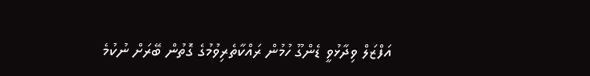އަފްޒަލް ވިދާޅުވީ ޑެންގޫ ހުމުން ރައްކާތެރިވުމުގެ ގޮތުން ބޭރަށް ނުކުމެ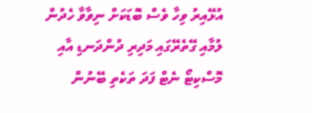އުޅޭއިރު ވިހާ ވެސް ބޮޑަކަށް ނިވާވާ ހެދުން ލުމާއި ގޭތެރޭގައި މަދިރި ދުންދަނޑި އާއި މޮސްކިޓޯ ނެޓް ފަދަ ތަކެތި ބޭނުން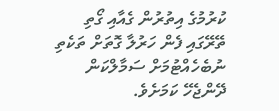ކުރުމުގެ އިތުރުން ގެއާއި ގޯތި ތޭރޭގައި ފެން ހަރުލާ ގޮތަށް ތަކެތި ނުބެހެއްޓުމަށް ސަމާލްކަން ދޭންޖެހޭ ކަމަށެވެ.